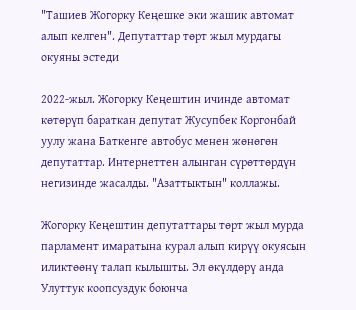"Ташиев Жогорку Кеңешке эки жашик автомат алып келген". Депутаттар төрт жыл мурдагы окуяны эстеди

2022-жыл. Жогорку Кеңештин ичинде автомат көтөрүп бараткан депутат Жусупбек Коргонбай уулу жана Баткенге автобус менен жөнөгөн депутаттар. Интернеттен алынган сүрөттөрдүн негизинде жасалды. "Азаттыктын" коллажы.

Жогорку Кеңештин депутаттары төрт жыл мурда парламент имаратына курал алып кирүү окуясын иликтөөнү талап кылышты. Эл өкүлдөрү анда Улуттук коопсуздук боюнча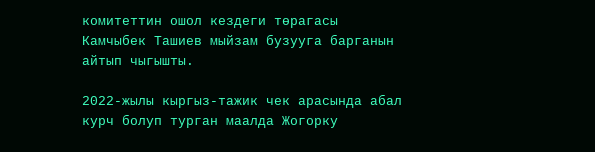комитеттин ошол кездеги төрагасы Камчыбек Ташиев мыйзам бузууга барганын айтып чыгышты.

2022-жылы кыргыз-тажик чек арасында абал курч болуп турган маалда Жогорку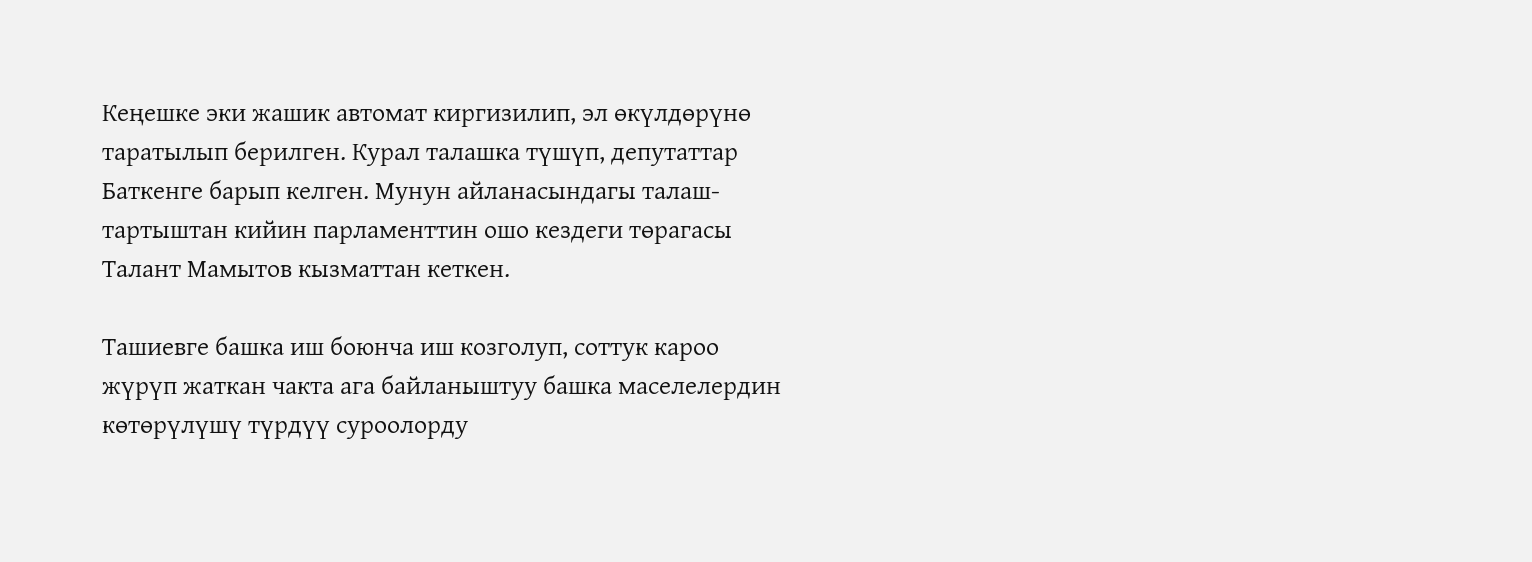Кеңешке эки жашик автомат киргизилип, эл өкүлдөрүнө таратылып берилген. Курал талашка түшүп, депутаттар Баткенге барып келген. Мунун айланасындагы талаш-тартыштан кийин парламенттин ошо кездеги төрагасы Талант Мамытов кызматтан кеткен.

Ташиевге башка иш боюнча иш козголуп, соттук кароо жүрүп жаткан чакта ага байланыштуу башка маселелердин көтөрүлүшү түрдүү суроолорду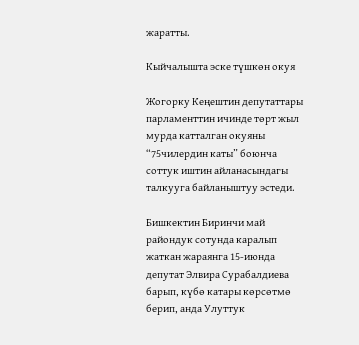жаратты.

Кыйчалышта эске түшкөн окуя

Жогорку Кеңештин депутаттары парламенттин ичинде төрт жыл мурда катталган окуяны “75чилердин каты” боюнча соттук иштин айланасындагы талкууга байланыштуу эстеди.

Бишкектин Биринчи май райондук сотунда каралып жаткан жараянга 15-июнда депутат Элвира Сурабалдиева барып, күбө катары көрсөтмө берип, анда Улуттук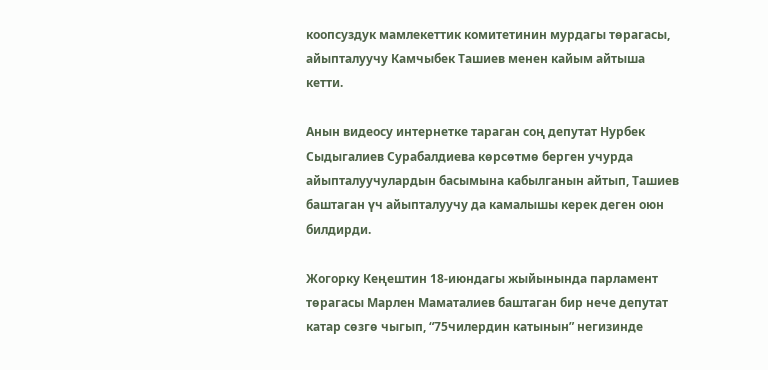коопсуздук мамлекеттик комитетинин мурдагы төрагасы, айыпталуучу Камчыбек Ташиев менен кайым айтыша кетти.

Анын видеосу интернетке тараган соң депутат Нурбек Сыдыгалиев Сурабалдиева көрсөтмө берген учурда айыпталуучулардын басымына кабылганын айтып, Ташиев баштаган үч айыпталуучу да камалышы керек деген оюн билдирди.

Жогорку Кеңештин 18-июндагы жыйынында парламент төрагасы Марлен Маматалиев баштаган бир нече депутат катар сөзгө чыгып, “75чилердин катынын” негизинде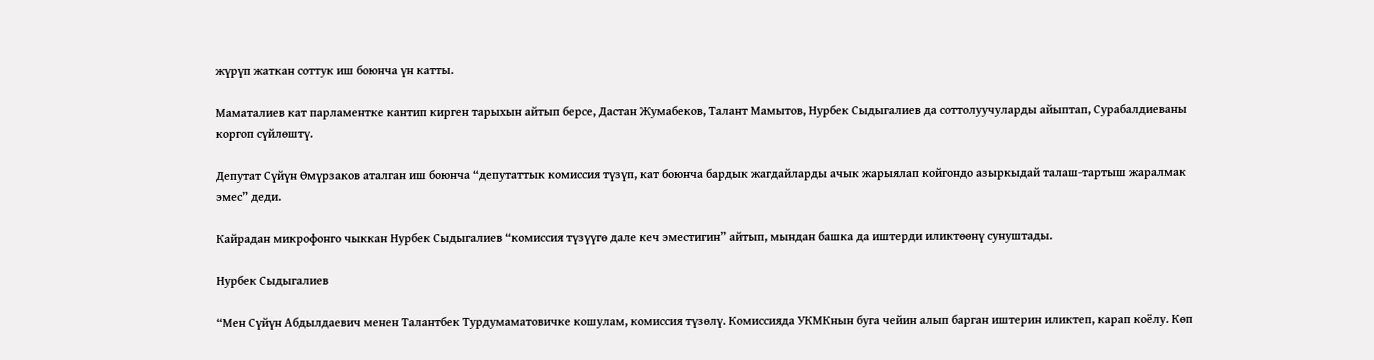жүрүп жаткан соттук иш боюнча үн катты.

Маматалиев кат парламентке кантип кирген тарыхын айтып берсе, Дастан Жумабеков, Талант Мамытов, Нурбек Сыдыгалиев да соттолуучуларды айыптап, Сурабалдиеваны коргоп сүйлөштү.

Депутат Сүйүн Өмүрзаков аталган иш боюнча “депутаттык комиссия түзүп, кат боюнча бардык жагдайларды ачык жарыялап койгондо азыркыдай талаш-тартыш жаралмак эмес” деди.

Кайрадан микрофонго чыккан Нурбек Сыдыгалиев “комиссия түзүүгө дале кеч эместигин” айтып, мындан башка да иштерди иликтөөнү сунуштады.

Нурбек Сыдыгалиев

“Мен Сүйүн Абдылдаевич менен Талантбек Турдумаматовичке кошулам, комиссия түзөлү. Комиссияда УКМКнын буга чейин алып барган иштерин иликтеп, карап коёлу. Көп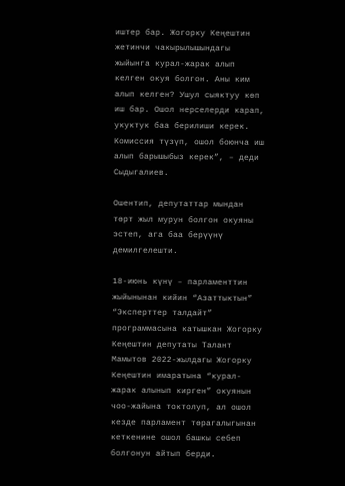иштер бар. Жогорку Кеңештин жетинчи чакырылышындагы жыйынга курал-жарак алып келген окуя болгон. Аны ким алып келген? Ушул сыяктуу көп иш бар. Ошол нерселерди карап, укуктук баа берилиши керек. Комиссия түзүп, ошол боюнча иш алып барышыбыз керек”, – деди Сыдыгалиев.

Ошентип, депутаттар мындан төрт жыл мурун болгон окуяны эстеп, ага баа берүүнү демилгелешти.

18-июнь күнү – парламенттин жыйынынан кийин “Азаттыктын” “Эксперттер талдайт” программасына катышкан Жогорку Кеңештин депутаты Талант Мамытов 2022-жылдагы Жогорку Кеңештин имаратына “курал-жарак алынып кирген” окуянын чоо-жайына токтолуп, ал ошол кезде парламент төрагалыгынан кеткенине ошол башкы себеп болгонун айтып берди.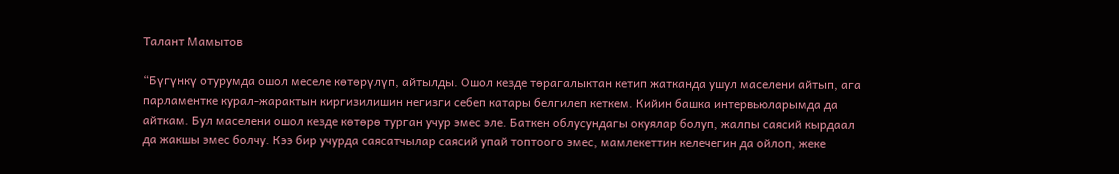Талант Мамытов

“Бүгүнкү отурумда ошол меселе көтөрүлүп, айтылды. Ошол кезде төрагалыктан кетип жатканда ушул маселени айтып, ага парламентке курал-жарактын киргизилишин негизги себеп катары белгилеп кеткем. Кийин башка интервьюларымда да айткам. Бул маселени ошол кезде көтөрө турган учур эмес эле. Баткен облусундагы окуялар болуп, жалпы саясий кырдаал да жакшы эмес болчу. Кээ бир учурда саясатчылар саясий упай топтоого эмес, мамлекеттин келечегин да ойлоп, жеке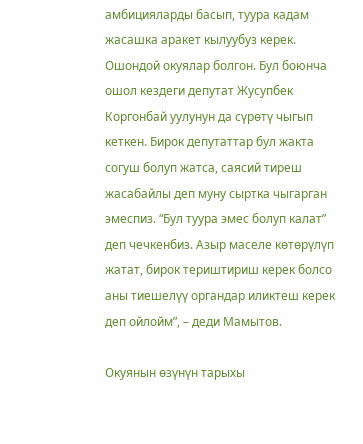амбицияларды басып, туура кадам жасашка аракет кылуубуз керек. Ошондой окуялар болгон. Бул боюнча ошол кездеги депутат Жусупбек Коргонбай уулунун да сүрөтү чыгып кеткен. Бирок депутаттар бул жакта согуш болуп жатса, саясий тиреш жасабайлы деп муну сыртка чыгарган эмеспиз. “Бул туура эмес болуп калат” деп чечкенбиз. Азыр маселе көтөрүлүп жатат, бирок териштириш керек болсо аны тиешелүү органдар иликтеш керек деп ойлойм”, – деди Мамытов.

Окуянын өзүнүн тарыхы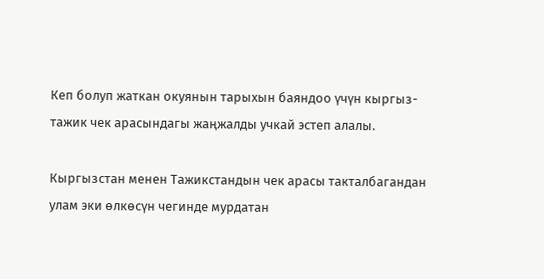Кеп болуп жаткан окуянын тарыхын баяндоо үчүн кыргыз-тажик чек арасындагы жаңжалды учкай эстеп алалы.

Кыргызстан менен Тажикстандын чек арасы такталбагандан улам эки өлкөсүн чегинде мурдатан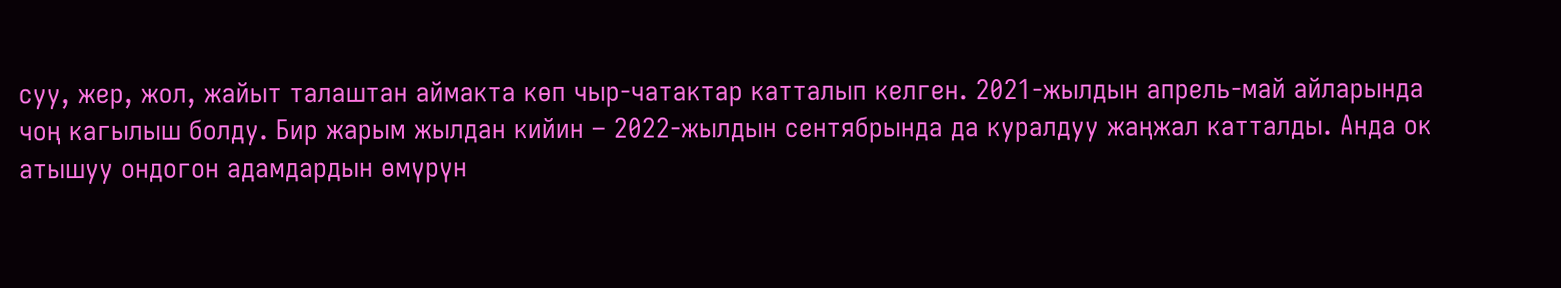суу, жер, жол, жайыт талаштан аймакта көп чыр-чатактар катталып келген. 2021-жылдын апрель-май айларында чоң кагылыш болду. Бир жарым жылдан кийин – 2022-жылдын сентябрында да куралдуу жаңжал катталды. Анда ок атышуу ондогон адамдардын өмүрүн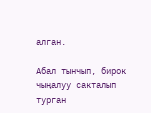алган.

Абал тынчып, бирок чыңалуу сакталып турган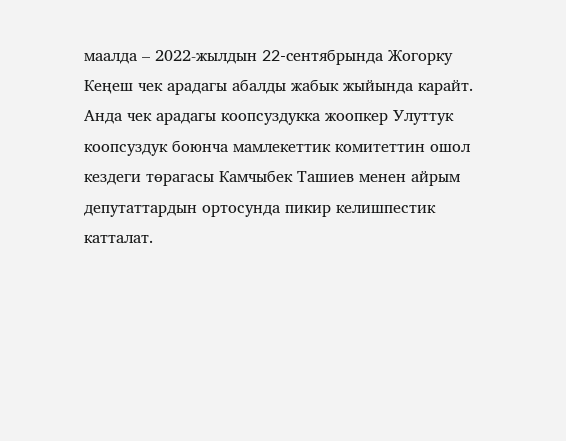маалда – 2022-жылдын 22-cентябрында Жогорку Кеңеш чек арадагы абалды жабык жыйында карайт. Анда чек арадагы коопсуздукка жоопкер Улуттук коопсуздук боюнча мамлекеттик комитеттин ошол кездеги төрагасы Камчыбек Ташиев менен айрым депутаттардын ортосунда пикир келишпестик катталат.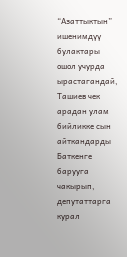“Азаттыктын” ишенимдүү булактары ошол учурда ырастагандай, Ташиев чек арадан улам бийликке сын айткандарды Баткенге барууга чакырып, депутаттарга курал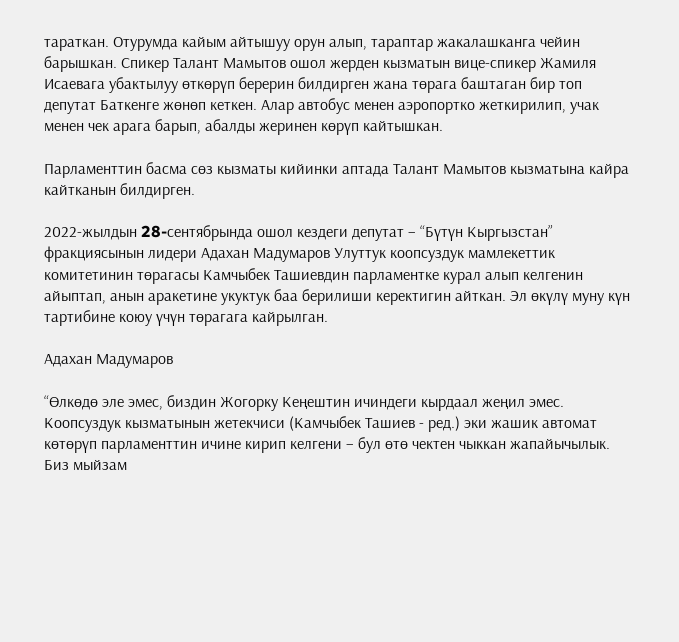тараткан. Отурумда кайым айтышуу орун алып, тараптар жакалашканга чейин барышкан. Спикер Талант Мамытов ошол жерден кызматын вице-спикер Жамиля Исаевага убактылуу өткөрүп берерин билдирген жана төрага баштаган бир топ депутат Баткенге жөнөп кеткен. Алар автобус менен аэропортко жеткирилип, учак менен чек арага барып, абалды жеринен көрүп кайтышкан.

Парламенттин басма сөз кызматы кийинки аптада Талант Мамытов кызматына кайра кайтканын билдирген.

2022-жылдын 28-cентябрында ошол кездеги депутат – “Бүтүн Кыргызстан” фракциясынын лидери Адахан Мадумаров Улуттук коопсуздук мамлекеттик комитетинин төрагасы Камчыбек Ташиевдин парламентке курал алып келгенин айыптап, анын аракетине укуктук баа берилиши керектигин айткан. Эл өкүлү муну күн тартибине коюу үчүн төрагага кайрылган.

Адахан Мадумаров

“Өлкөдө эле эмес, биздин Жогорку Кеңештин ичиндеги кырдаал жеңил эмес. Коопсуздук кызматынын жетекчиси (Камчыбек Ташиев - ред.) эки жашик автомат көтөрүп парламенттин ичине кирип келгени – бул өтө чектен чыккан жапайычылык. Биз мыйзам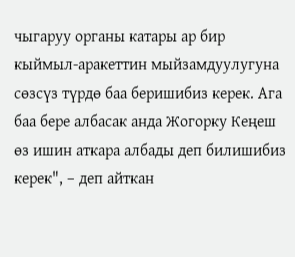чыгаруу органы катары ар бир кыймыл-аракеттин мыйзамдуулугуна сөзсүз түрдө баа беришибиз керек. Ага баа бере албасак анда Жогорку Кеңеш өз ишин аткара албады деп билишибиз керек", – деп айткан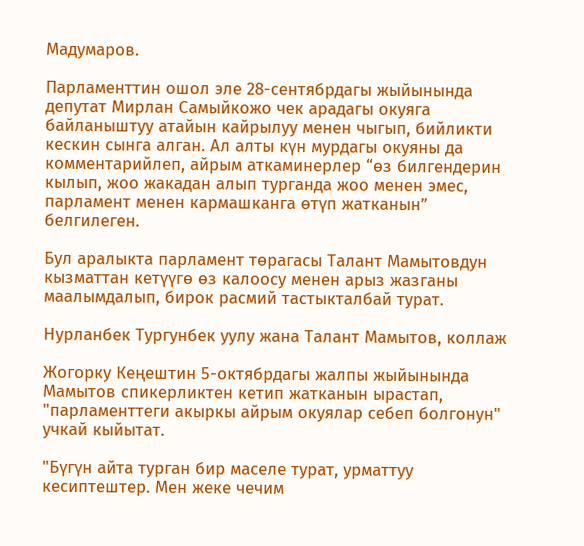Мадумаров.

Парламенттин ошол эле 28-сентябрдагы жыйынында депутат Мирлан Самыйкожо чек арадагы окуяга байланыштуу атайын кайрылуу менен чыгып, бийликти кескин сынга алган. Ал алты күн мурдагы окуяны да комментарийлеп, айрым аткаминерлер “өз билгендерин кылып, жоо жакадан алып турганда жоо менен эмес, парламент менен кармашканга өтүп жатканын” белгилеген.

Бул аралыкта парламент төрагасы Талант Мамытовдун кызматтан кетүүгө өз калоосу менен арыз жазганы маалымдалып, бирок расмий тастыкталбай турат.

Нурланбек Тургунбек уулу жана Талант Мамытов, коллаж

Жогорку Кеңештин 5-октябрдагы жалпы жыйынында Мамытов спикерликтен кетип жатканын ырастап, "парламенттеги акыркы айрым окуялар себеп болгонун" учкай кыйытат.

"Бүгүн айта турган бир маселе турат, урматтуу кесиптештер. Мен жеке чечим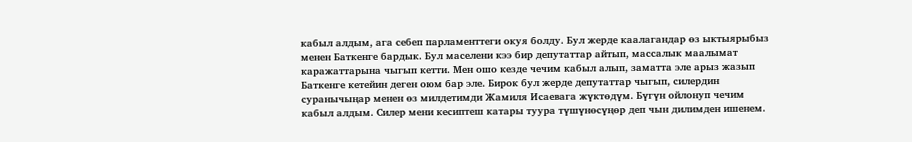кабыл алдым, ага себеп парламенттеги окуя болду. Бул жерде каалагандар өз ыктыярыбыз менен Баткенге бардык. Бул маселени кээ бир депутаттар айтып, массалык маалымат каражаттарына чыгып кетти. Мен ошо кезде чечим кабыл алып, заматта эле арыз жазып Баткенге кетейин деген оюм бар эле. Бирок бул жерде депутаттар чыгып, силердин суранычыңар менен өз милдетимди Жамиля Исаевага жүктөдүм. Бүгүн ойлонуп чечим кабыл алдым. Силер мени кесиптеш катары туура түшүнөсүңөр деп чын дилимден ишенем.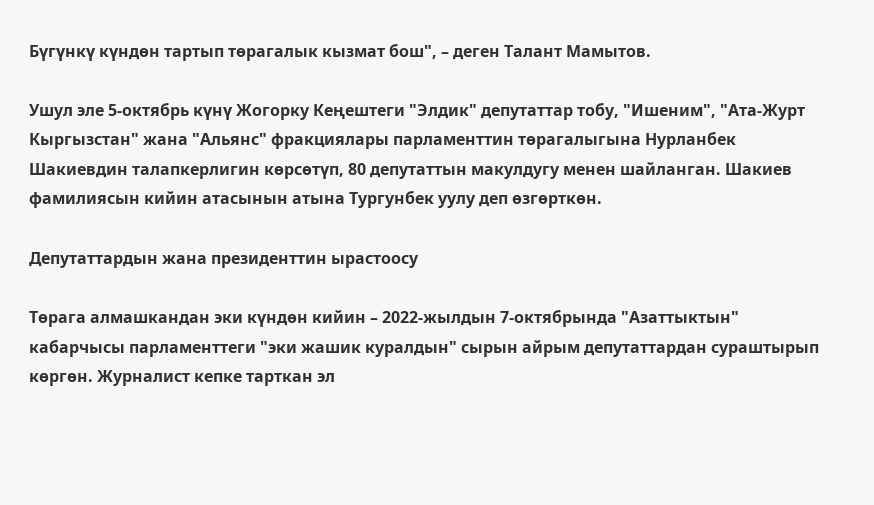Бүгүнкү күндөн тартып төрагалык кызмат бош", – деген Талант Мамытов.

Ушул эле 5-октябрь күнү Жогорку Кеңештеги "Элдик" депутаттар тобу, "Ишеним", "Ата-Журт Кыргызстан" жана "Альянс" фракциялары парламенттин төрагалыгына Нурланбек Шакиевдин талапкерлигин көрсөтүп, 80 депутаттын макулдугу менен шайланган. Шакиев фамилиясын кийин атасынын атына Тургунбек уулу деп өзгөрткөн.

Депутаттардын жана президенттин ырастоосу

Төрага алмашкандан эки күндөн кийин – 2022-жылдын 7-октябрында "Азаттыктын" кабарчысы парламенттеги "эки жашик куралдын" сырын айрым депутаттардан сураштырып көргөн. Журналист кепке тарткан эл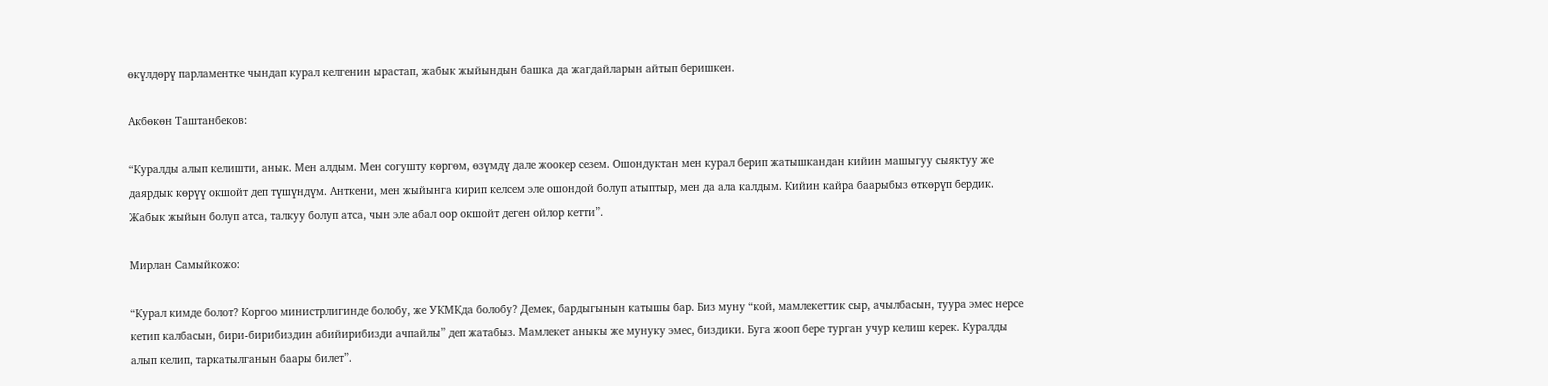өкүлдөрү парламентке чындап курал келгенин ырастап, жабык жыйындын башка да жагдайларын айтып беришкен.

Акбөкөн Таштанбеков:

“Куралды алып келишти, анык. Мен алдым. Мен согушту көргөм, өзүмдү дале жоокер сезем. Ошондуктан мен курал берип жатышкандан кийин машыгуу сыяктуу же даярдык көрүү окшойт деп түшүндүм. Анткени, мен жыйынга кирип келсем эле ошондой болуп атыптыр, мен да ала калдым. Кийин кайра баарыбыз өткөрүп бердик. Жабык жыйын болуп атса, талкуу болуп атса, чын эле абал оор окшойт деген ойлор кетти”.

Мирлан Самыйкожо:

“Курал кимде болот? Коргоо министрлигинде болобу, же УКМКда болобу? Демек, бардыгынын катышы бар. Биз муну “кой, мамлекеттик сыр, ачылбасын, туура эмес нерсе кетип калбасын, бири-бирибиздин абийирибизди ачпайлы” деп жатабыз. Мамлекет аныкы же мунуку эмес, биздики. Буга жооп бере турган учур келиш керек. Куралды алып келип, таркатылганын баары билет”.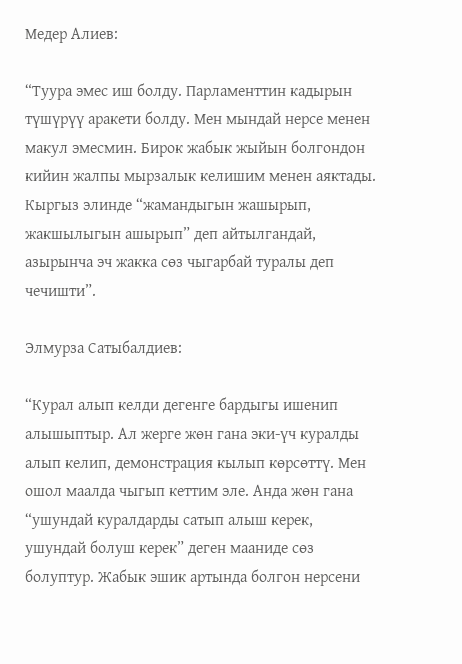Медер Алиев:

“Туура эмес иш болду. Парламенттин кадырын түшүрүү аракети болду. Мен мындай нерсе менен макул эмесмин. Бирок жабык жыйын болгондон кийин жалпы мырзалык келишим менен аяктады. Кыргыз элинде “жамандыгын жашырып, жакшылыгын ашырып” деп айтылгандай, азырынча эч жакка сөз чыгарбай туралы деп чечишти”.

Элмурза Сатыбалдиев:

“Курал алып келди дегенге бардыгы ишенип алышыптыр. Ал жерге жөн гана эки-үч куралды алып келип, демонстрация кылып көрсөттү. Мен ошол маалда чыгып кеттим эле. Анда жөн гана “ушундай куралдарды сатып алыш керек, ушундай болуш керек” деген мааниде сөз болуптур. Жабык эшик артында болгон нерсени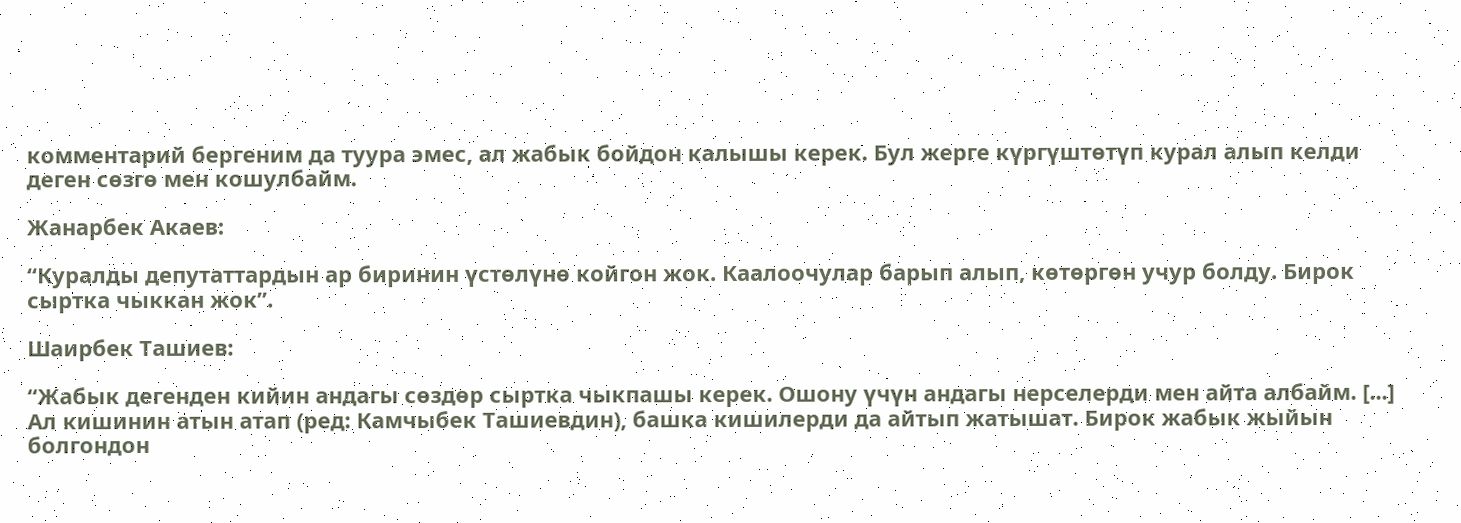комментарий бергеним да туура эмес, ал жабык бойдон калышы керек. Бул жерге күргүштөтүп курал алып келди деген сөзгө мен кошулбайм.

Жанарбек Акаев:

“Куралды депутаттардын ар биринин үстөлүнө койгон жок. Каалоочулар барып алып, көтөргөн учур болду. Бирок сыртка чыккан жок”.

Шаирбек Ташиев:

“Жабык дегенден кийин андагы сөздөр сыртка чыкпашы керек. Ошону үчүн андагы нерселерди мен айта албайм. [...] Ал кишинин атын атап (ред: Камчыбек Ташиевдин), башка кишилерди да айтып жатышат. Бирок жабык жыйын болгондон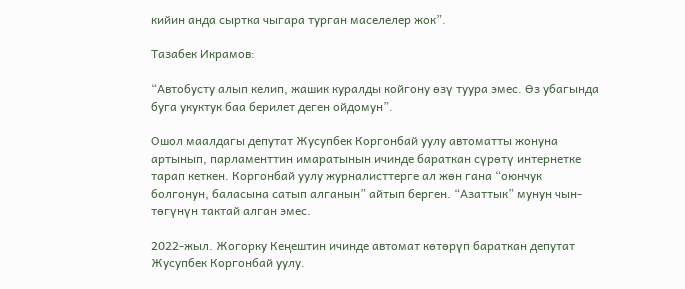кийин анда сыртка чыгара турган маселелер жок”.

Тазабек Икрамов:

“Автобусту алып келип, жашик куралды койгону өзү туура эмес. Өз убагында буга укуктук баа берилет деген ойдомун”.

Ошол маалдагы депутат Жусупбек Коргонбай уулу автоматты жонуна артынып, парламенттин имаратынын ичинде бараткан сүрөтү интернетке тарап кеткен. Коргонбай уулу журналисттерге ал жөн гана “оюнчук болгонун, баласына сатып алганын” айтып берген. “Азаттык” мунун чын-төгүнүн тактай алган эмес.

2022-жыл. Жогорку Кеңештин ичинде автомат көтөрүп бараткан депутат Жусупбек Коргонбай уулу.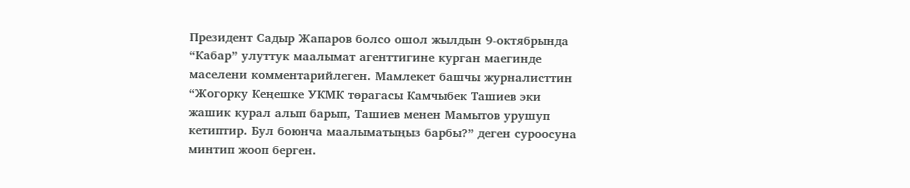Президент Садыр Жапаров болсо ошол жылдын 9-октябрында “Кабар” улуттук маалымат агенттигине курган маегинде маселени комментарийлеген. Мамлекет башчы журналисттин “Жогорку Кеңешке УКМК төрагасы Камчыбек Ташиев эки жашик курал алып барып, Ташиев менен Мамытов урушуп кетиптир. Бул боюнча маалыматыңыз барбы?” деген суроосуна минтип жооп берген.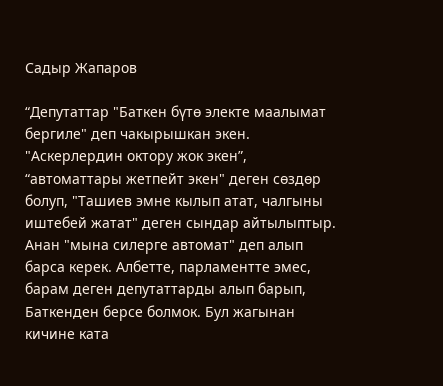Садыр Жапаров

“Депутаттар "Баткен бүтө электе маалымат бергиле" деп чакырышкан экен. "Аскерлердин октору жок экен”, “автоматтары жетпейт экен" деген сөздөр болуп, "Ташиев эмне кылып атат, чалгыны иштебей жатат" деген сындар айтылыптыр. Анан "мына силерге автомат" деп алып барса керек. Албетте, парламентте эмес, барам деген депутаттарды алып барып, Баткенден берсе болмок. Бул жагынан кичине ката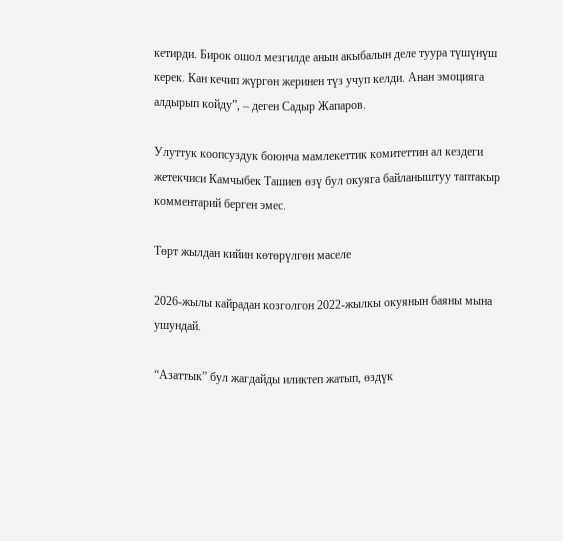кетирди. Бирок ошол мезгилде анын акыбалын деле туура түшүнүш керек. Кан кечип жүргөн жеринен түз учуп келди. Анан эмоцияга алдырып койду”, – деген Садыр Жапаров.

Улуттук коопсуздук боюнча мамлекеттик комитеттин ал кездеги жетекчиси Камчыбек Ташиев өзү бул окуяга байланыштуу таптакыр комментарий берген эмес.

Төрт жылдан кийин көтөрүлгөн маселе

2026-жылы кайрадан козголгон 2022-жылкы окуянын баяны мына ушундай.

“Азаттык” бул жагдайды иликтеп жатып, өздүк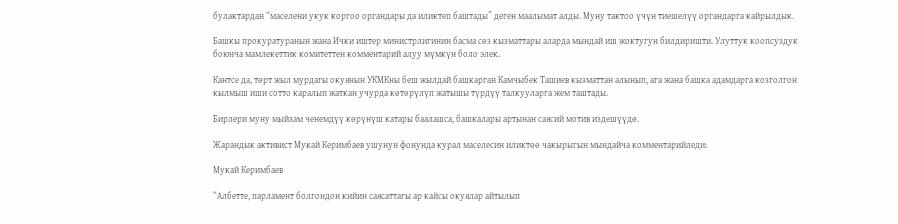булактардан “маселени укук коргоо органдары да иликтеп баштады” деген маалымат алды. Муну тактоо үчүн тиешелүү органдарга кайрылдык.

Башкы прокуратуранын жана Ички иштер министрлигинин басма сөз кызматтары аларда мындай иш жоктугун билдиришти. Улуттук коопсуздук боюнча мамлекеттик комитеттен комментарий алуу мүмкүн боло элек.

Кантсе да, төрт жыл мурдагы окуянын УКМКны беш жылдай башкарган Камчыбек Ташиев кызматтан алынып, ага жана башка адамдарга козголгон кылмыш иши сотто каралып жаткан учурда көтөрүлүп жатышы түрдүү талкууларга жем таштады.

Бирлери муну мыйзам ченемдүү көрүнүш катары баалашса, башкалары артынан саясий мотив издешүүдө.

Жарандык активист Мукай Керимбаев ушунун фонунда курал маселесин иликтөө чакырыгын мындайча комментарийледи:

Мукай Керимбаев

“Албетте, парламент болгондон кийин саясаттагы ар кайсы окуялар айтылып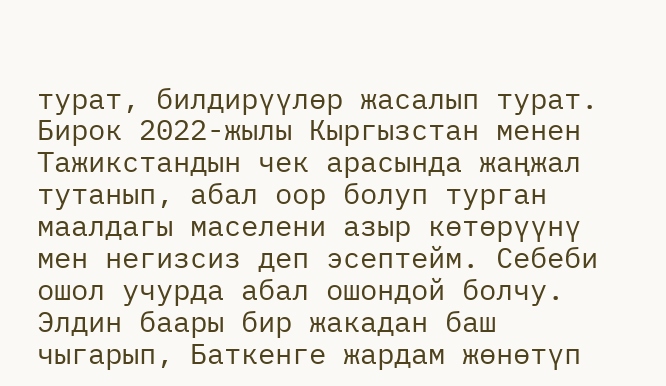турат, билдирүүлөр жасалып турат. Бирок 2022-жылы Кыргызстан менен Тажикстандын чек арасында жаңжал тутанып, абал оор болуп турган маалдагы маселени азыр көтөрүүнү мен негизсиз деп эсептейм. Себеби ошол учурда абал ошондой болчу. Элдин баары бир жакадан баш чыгарып, Баткенге жардам жөнөтүп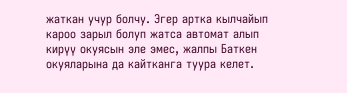жаткан учур болчу. Эгер артка кылчайып кароо зарыл болуп жатса автомат алып кирүү окуясын эле эмес, жалпы Баткен окуяларына да кайтканга туура келет.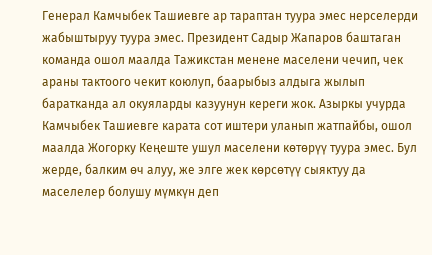Генерал Камчыбек Ташиевге ар тараптан туура эмес нерселерди жабыштыруу туура эмес. Президент Садыр Жапаров баштаган команда ошол маалда Тажикстан менене маселени чечип, чек араны тактоого чекит коюлуп, баарыбыз алдыга жылып баратканда ал окуяларды казуунун кереги жок. Азыркы учурда Камчыбек Ташиевге карата сот иштери уланып жатпайбы, ошол маалда Жогорку Кеңеште ушул маселени көтөрүү туура эмес. Бул жерде, балким өч алуу, же элге жек көрсөтүү сыяктуу да маселелер болушу мүмкүн деп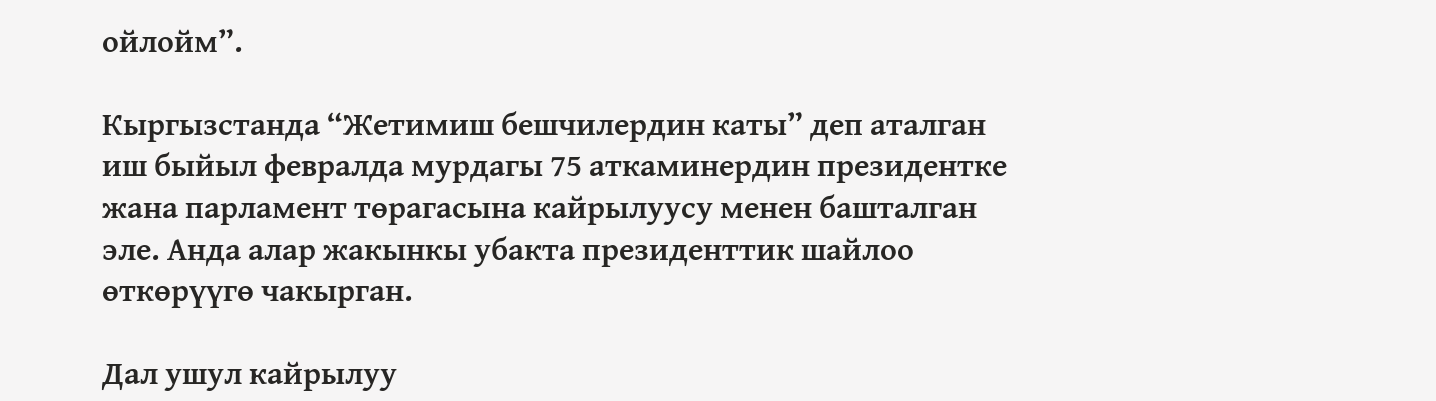ойлойм”.

Кыргызстанда “Жетимиш бешчилердин каты” деп аталган иш быйыл февралда мурдагы 75 аткаминердин президентке жана парламент төрагасына кайрылуусу менен башталган эле. Анда алар жакынкы убакта президенттик шайлоо өткөрүүгө чакырган.

Дал ушул кайрылуу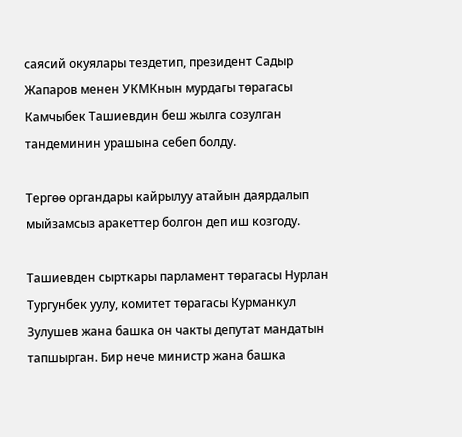саясий окуялары тездетип, президент Садыр Жапаров менен УКМКнын мурдагы төрагасы Камчыбек Ташиевдин беш жылга созулган тандеминин урашына себеп болду.

Тергөө органдары кайрылуу атайын даярдалып мыйзамсыз аракеттер болгон деп иш козгоду.

Ташиевден сырткары парламент төрагасы Нурлан Тургунбек уулу, комитет төрагасы Курманкул Зулушев жана башка он чакты депутат мандатын тапшырган. Бир нече министр жана башка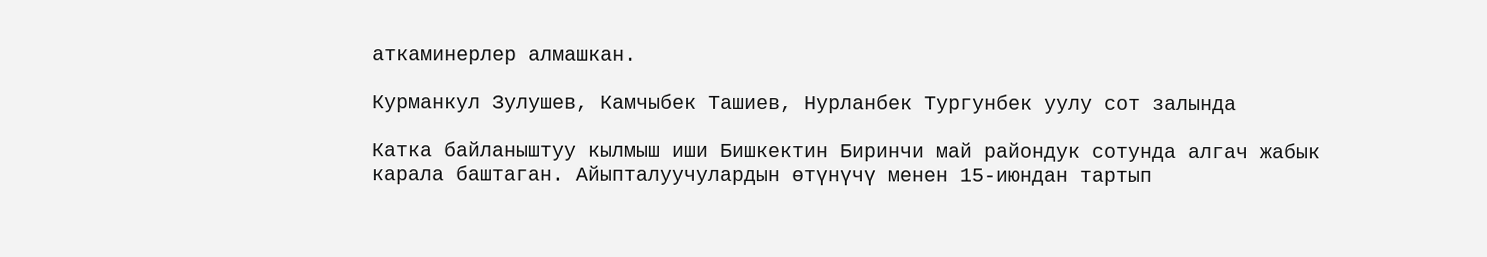аткаминерлер алмашкан.

Курманкул Зулушев, Камчыбек Ташиев, Нурланбек Тургунбек уулу сот залында

Катка байланыштуу кылмыш иши Бишкектин Биринчи май райондук сотунда алгач жабык карала баштаган. Айыпталуучулардын өтүнүчү менен 15-июндан тартып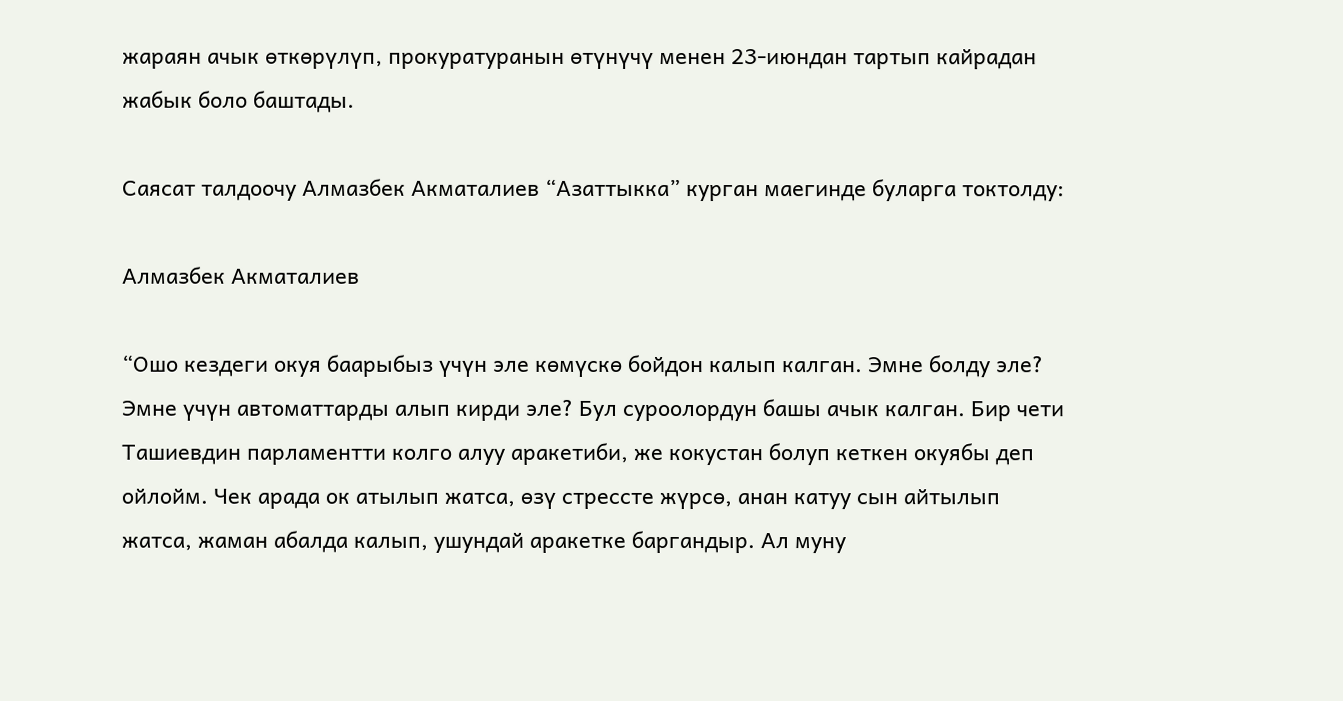жараян ачык өткөрүлүп, прокуратуранын өтүнүчү менен 23-июндан тартып кайрадан жабык боло баштады.

Саясат талдоочу Алмазбек Акматалиев “Азаттыкка” курган маегинде буларга токтолду:

Алмазбек Акматалиев

“Ошо кездеги окуя баарыбыз үчүн эле көмүскө бойдон калып калган. Эмне болду эле? Эмне үчүн автоматтарды алып кирди эле? Бул суроолордун башы ачык калган. Бир чети Ташиевдин парламентти колго алуу аракетиби, же кокустан болуп кеткен окуябы деп ойлойм. Чек арада ок атылып жатса, өзү стрессте жүрсө, анан катуу сын айтылып жатса, жаман абалда калып, ушундай аракетке баргандыр. Ал муну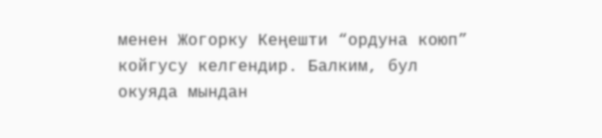менен Жогорку Кеңешти “ордуна коюп” койгусу келгендир. Балким, бул окуяда мындан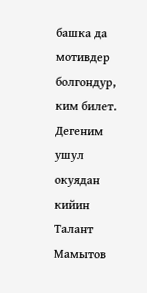башка да мотивдер болгондур, ким билет. Дегеним ушул окуядан кийин Талант Мамытов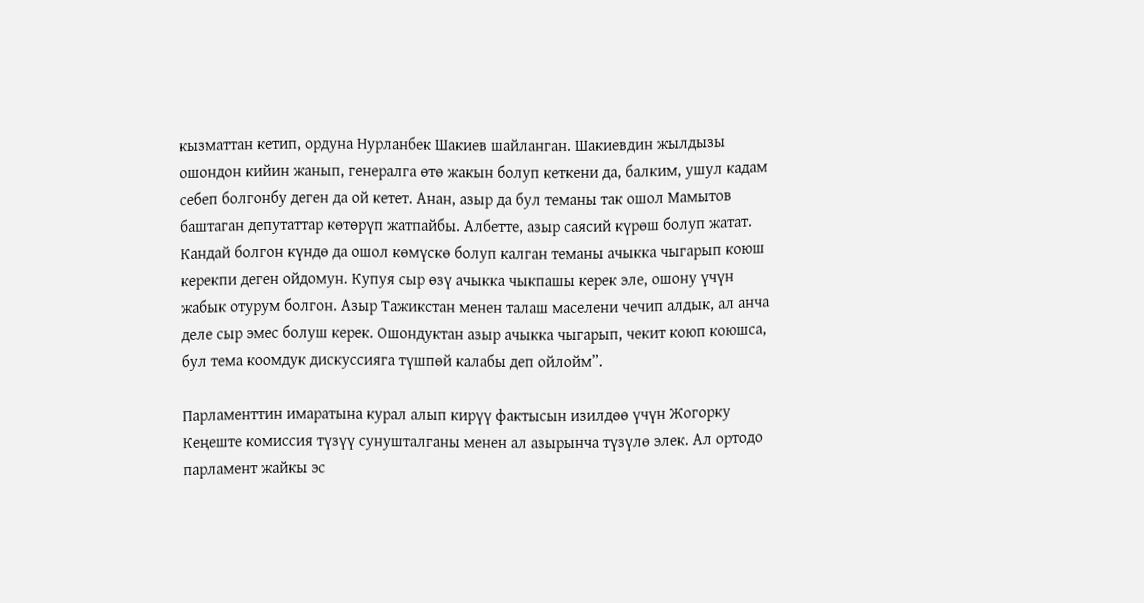кызматтан кетип, ордуна Нурланбек Шакиев шайланган. Шакиевдин жылдызы ошондон кийин жанып, генералга өтө жакын болуп кеткени да, балким, ушул кадам себеп болгонбу деген да ой кетет. Анан, азыр да бул теманы так ошол Мамытов баштаган депутаттар көтөрүп жатпайбы. Албетте, азыр саясий күрөш болуп жатат. Кандай болгон күндө да ошол көмүскө болуп калган теманы ачыкка чыгарып коюш керекпи деген ойдомун. Купуя сыр өзү ачыкка чыкпашы керек эле, ошону үчүн жабык отурум болгон. Азыр Тажикстан менен талаш маселени чечип алдык, ал анча деле сыр эмес болуш керек. Ошондуктан азыр ачыкка чыгарып, чекит коюп коюшса, бул тема коомдук дискуссияга түшпөй калабы деп ойлойм”.

Парламенттин имаратына курал алып кирүү фактысын изилдөө үчүн Жогорку Кеңеште комиссия түзүү сунушталганы менен ал азырынча түзүлө элек. Ал ортодо парламент жайкы эс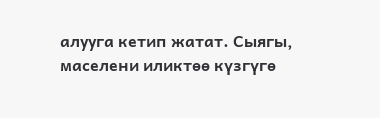алууга кетип жатат. Сыягы, маселени иликтөө күзгүгө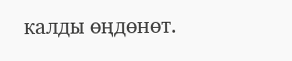калды өңдөнөт.